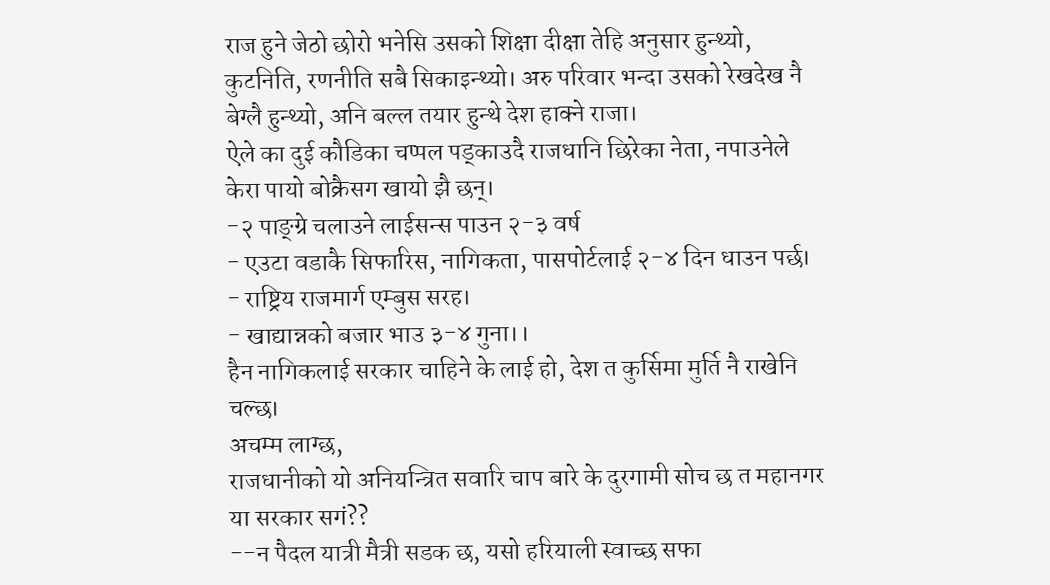राज हुने जेठो छोरो भनेसि उसको शिक्षा दीक्षा तेहि अनुसार हुन्थ्यो, कुटनिति, रणनीति सबै सिकाइन्थ्यो। अरु परिवार भन्दा उसको रेखदेख नै बेग्लै हुन्थ्यो, अनि बल्ल तयार हुन्थे देश हाक्ने राजा।
ऐले का दुई कौडिका चप्पल पड्काउदै राजधानि छिरेका नेता, नपाउनेले केरा पायो बोक्रैसग खायो झै छन्।
-२ पाङ्ग्रे चलाउने लाईसन्स पाउन २-३ वर्ष
- एउटा वडाकै सिफारिस, नागिकता, पासपोर्टलाई २-४ दिन धाउन पर्छ।
- राष्ट्रिय राजमार्ग एम्बुस सरह।
- खाद्यान्नको बजार भाउ ३-४ गुना।।
हैन नागिकलाई सरकार चाहिने के लाई हो, देश त कुर्सिमा मुर्ति नै राखेनि चल्छ।
अचम्म लाग्छ,
राजधानीको यो अनियन्त्रित सवारि चाप बारे के दुरगामी सोच छ त महानगर या सरकार सगं??
--न पैदल यात्री मैत्री सडक छ, यसो हरियाली स्वाच्छ सफा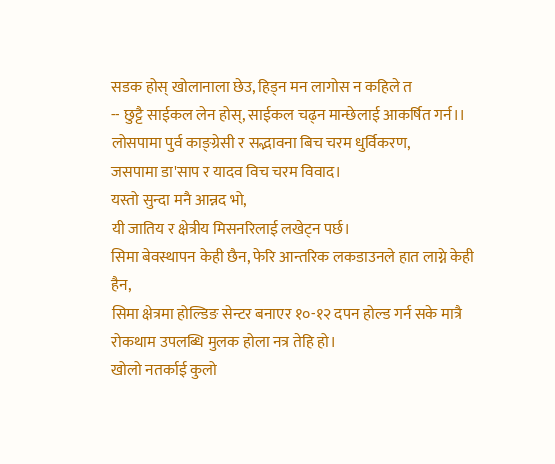सडक होस् खोलानाला छेउ, हिड्न मन लागोस न कहिले त
-- छुट्टै साईकल लेन होस्, साईकल चढ्न मान्छेलाई आकर्षित गर्न।।
लोसपामा पुर्व काङ्ग्रेसी र सद्भावना बिच चरम धुर्विकरण,
जसपामा डा'साप र यादव विच चरम विवाद।
यस्तो सुन्दा मनै आन्नद भो,
यी जातिय र क्षेत्रीय मिसनरिलाई लखेट्न पर्छ।
सिमा बेवस्थापन केही छैन, फेरि आन्तरिक लकडाउनले हात लाग्ने केही हैन,
सिमा क्षेत्रमा होल्डिङ सेन्टर बनाएर १०-१२ दपन होल्ड गर्न सके मात्रै रोकथाम उपलब्धि मुलक होला नत्र तेहि हो।
खोलो नतर्काई कुलो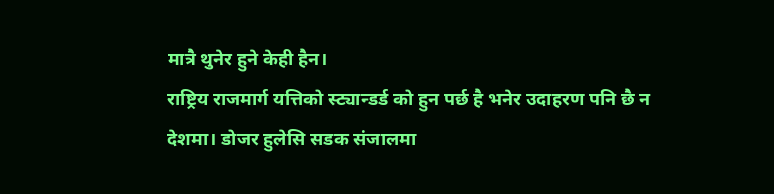मात्रै थुनेर हुने केही हैन।
राष्ट्रिय राजमार्ग यत्तिको स्ट्यान्डर्ड को हुन पर्छ है भनेर उदाहरण पनि छै न देशमा। डोजर हुलेसि सडक संजालमा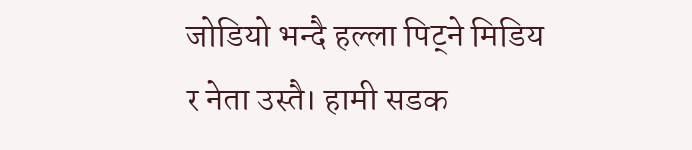जोडियो भन्दै हल्ला पिट्ने मिडिय र नेता उस्तै। हामी सडक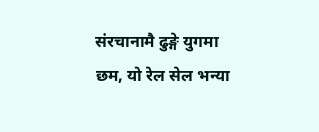संरचानामै ढुङ्गे युगमा छम, यो रेल सेल भन्या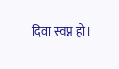दिवा स्वप्न हो।